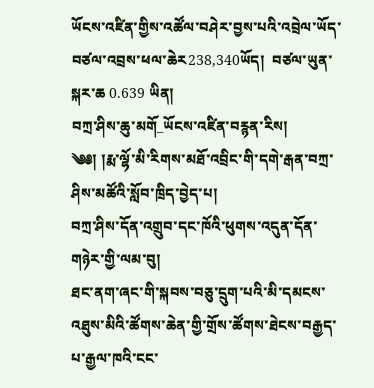ཡོངས་འཛིན་གྱིས་འཚོལ་བཤེར་བྱས་པའི་འབྲེལ་ཡོད་བཙལ་འབྲས་ཕལ་ཆེར238,340ཡོད།  བཙལ་ཡུན་སྐར་ཆ 0.639 ཡིན།
བཀྲ་ཤིས་ཆུ་མགོ_ཡོངས་འཛིན་བརྙན་རིས།
༄༅། །རྨ་ལྷོ་མི་རིགས་མཐོ་འབྲིང་གི་དགེ་རྒན་བཀྲ་ཤིས་མཚོའི་སློབ་ཁྲིད་བྱེད་པ།
བཀྲ་ཤིས་དོན་འགྲུབ་དང་ཁོའི་ཕུགས་འདུན་དོན་གཉེར་གྱི་ལམ་བུ།
ཐང་ནག་ཞང་གི་སྐབས་བཅུ་དྲུག་པའི་མི་དམངས་འཐུས་མིའི་ཚོགས་ཆེན་གྱི་གྲོས་ཚོགས་ཐེངས་བརྒྱད་པ་རྒྱལ་ཁའི་ངང་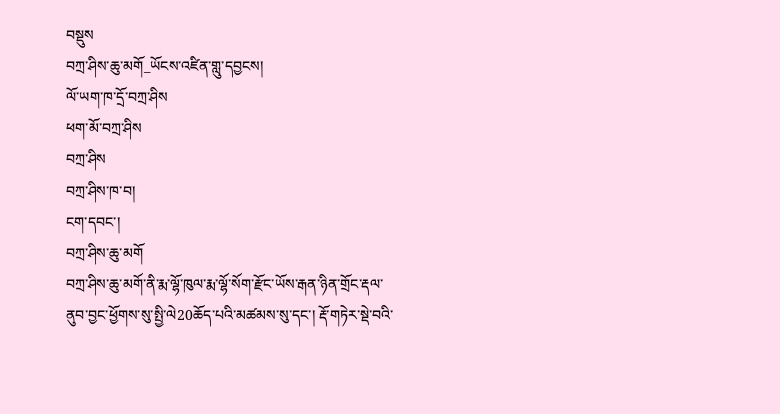བསྡུས
བཀྲ་ཤིས་ཆུ་མགོ_ཡོངས་འཛིན་གླུ་དབྱངས།
ལོ་ཡག་ཁ་དྲོ་བཀྲ་ཤིས
ཕག་མོ་བཀྲ་ཤིས
བཀྲ་ཤིས
བཀྲ་ཤིས་ཁ་བ།
ངག་དབང་།
བཀྲ་ཤིས་ཆུ་མགོ
བཀྲ་ཤིས་ཆུ་མགོ་ནི་རྨ་ལྷོ་ཁུལ་རྨ་ལྷོ་སོག་རྫོང་ཡོས་རྒན་ཉིན་གྲོང་རྡལ་ནུབ་བྱང་ཕྱོགས་སུ་སྤྱི་ལེ20ཆོད་པའི་མཚམས་སུ་དང་། རྡོ་གཏེར་སྡེ་བའི་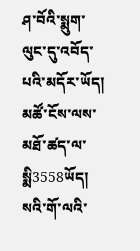ཤ་བོའི་སྨུག་ལུང་དུ་འབོད་པའི་མདོར་ཡོད། མཚོ་ངོས་ལས་མཐོ་ཚད་ལ་སྨི3558ཡོད། སའི་གོ་ལའི་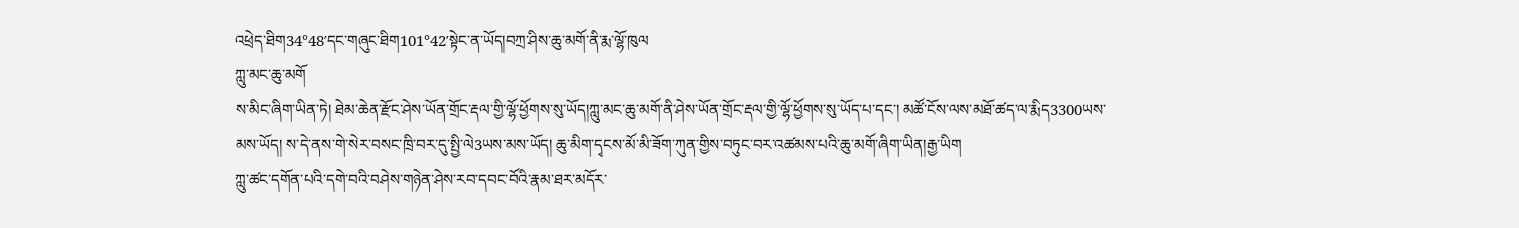འཕྲེད་ཐིག34°48′དང་གཞུང་ཐིག101°42′སྟེང་ན་ཡོད།བཀྲ་ཤིས་ཆུ་མགོ་ནི་རྨ་ལྷོ་ཁུལ
ཀླུ་མང་ཆུ་མགོ
ས་མིང་ཞིག་ཡིན་ཏེ། ཐེམ་ཆེན་རྫོང་ཤེས་ཡོན་གྲོང་རྡལ་གྱི་ལྷོ་ཕྱོགས་སུ་ཡོད།ཀླུ་མང་ཆུ་མགོ་ནི་ཤེས་ཡོན་གྲོང་རྡལ་གྱི་ལྷོ་ཕྱོགས་སུ་ཡོད་པ་དང་། མཚོ་ངོས་ལས་མཐོ་ཚད་ལ་རྨིད3300ཡས་མས་ཡོད། ས་དེ་ནས་གེ་སེར་བསང་ཁྲི་བར་དུ་སྤྱི་ལེ3ཡས་མས་ཡོད། ཆུ་མིག་དྭངས་མོ་མི་ཟོག་ཀུན་གྱིས་བཏུང་བར་འཚམས་པའི་ཆུ་མགོ་ཞིག་ཡིན།རྒྱ་ཡིག
ཀླུ་ཚང་དགོན་པའི་དགེ་བའི་བཤེས་གཉེན་ཤེས་རབ་དབང་བོའི་རྣམ་ཐར་མདོར་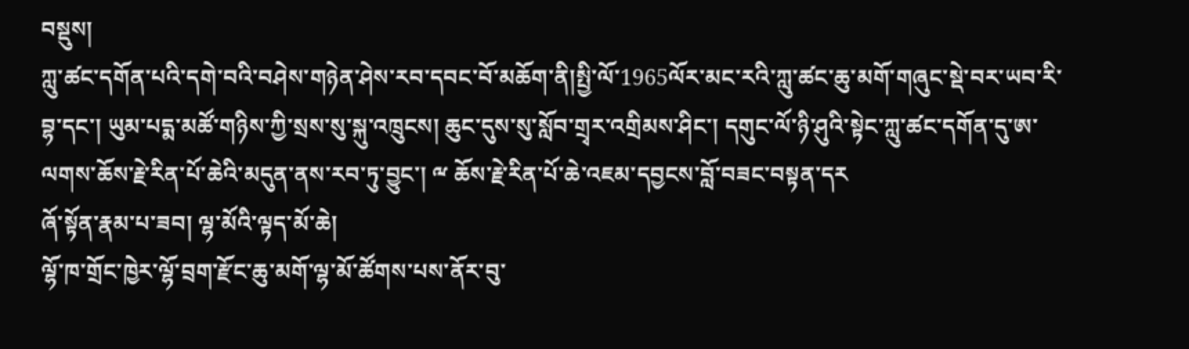བསྡུས།
ཀླུ་ཚང་དགོན་པའི་དགེ་བའི་བཤེས་གཉེན་ཤེས་རབ་དབང་བོ་མཆོག་ནི།སྤྱི་ལོ་1965ལོར་མང་རའི་ཀླུ་ཚང་ཆུ་མགོ་གཞུང་སྡེ་བར་ཡབ་རི་བྷ་དང་། ཡུམ་པདྨ་མཚོ་གཉིས་ཀྱི་སྲས་སུ་སྐུ་འཁྲུངས། ཆུང་དུས་སུ་སློབ་གྲྭར་འགྲིམས་ཤིང་། དགུང་ལོ་ཉི་ཤུའི་སྟེང་ཀླུ་ཚང་དགོན་དུ་ཨ་ལགས་ཆོས་རྗེ་རིན་པོ་ཆེའི་མདུན་ནས་རབ་ཏུ་བྱུང་། ྋ ཆོས་རྗེ་རིན་པོ་ཆེ་འཇམ་དབྱངས་བློ་བཟང་བསྟན་དར
ཞོ་སྟོན་རྣམ་པ་ཟབ། ལྷ་མོའི་ལྟད་མོ་ཆེ།
ལྷོ་ཁ་གྲོང་ཁྱེར་ལྷོ་བྲག་རྫོང་ཆུ་མགོ་ལྷ་མོ་ཚོགས་པས་ནོར་བུ་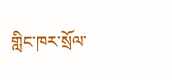གླིང་ཁར་སྲོལ་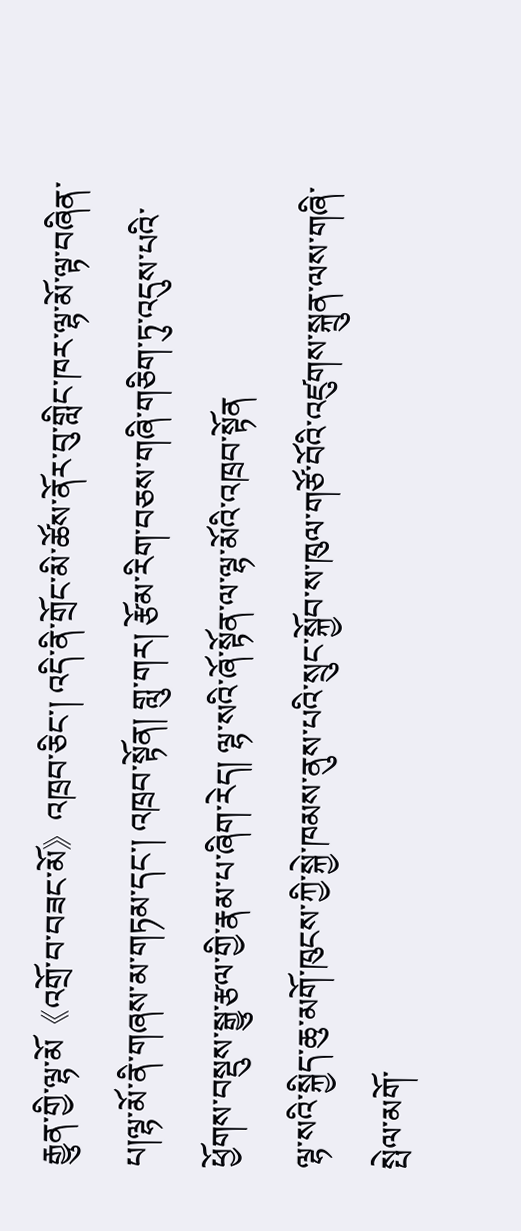རྒྱུན་གྱི་ལྷ་མོ《འགྲོ་བ་བཟང་མོ》འཁྲབ་ཅིང་། འདི་ནི་གྲོང་མི་ཚོས་ནོར་བུ་གླིང་ཁར་ལྷ་མོ་ལྟ་བཞིན་པ།ལྷ་མོ་ནི་གཞས་མ་གཏམ་དང་། འཁྲབ་སྟོན། གླུ་གར། རྩོམ་རིག་བཅས་གཞི་གཅིག་ཏུ་འདུས་པའི་ཕྱོགས་བསྡུས་སྒྱུ་རྩལ་གྱི་རྣམ་པ་ཞིག་རེད། ལྷ་སའི་ཞོ་སྟོན་ལ་ལྷ་མོའི་འཁྲབ་སྟོན
ལྷ་སའི་སྐྱིད་ཆུ་མགོ་ཁུངས་ཀྱི་སྐྱེ་ཁམས་ནུས་པའི་སྲུང་སྐྱོབ་ས་ཁུལ་གཙོ་བོའི་འཛུགས་སྐྲུན་ལས་གཞི་སྤེལ་མགོ་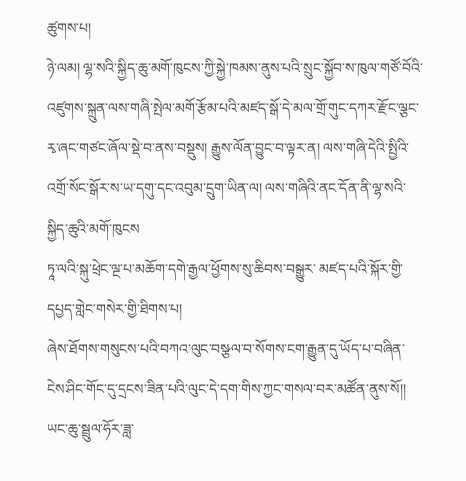ཚུགས་པ།
ཉེ་ལམ། ལྷ་སའི་སྐྱིད་ཆུ་མགོ་ཁུངས་ཀྱི་སྐྱེ་ཁམས་ནུས་པའི་སྲུང་སྐྱོབ་ས་ཁུལ་གཙོ་བོའི་འཛུགས་སྐྲུན་ལས་གཞི་སྤེལ་མགོ་རྩོམ་པའི་མཛད་སྒོ་དེ་མལ་གྲོ་གུང་དཀར་རྫོང་ལྕང་རྭ་ཞང་གཙང་ཞོལ་སྡེ་བ་ནས་བསྡུས། རྒྱུས་ལོན་བྱུང་བ་ལྟར་ན། ལས་གཞི་དེའི་སྤྱིའི་འགྲོ་སོང་སྒོར་ས་ཡ་དགུ་དང་འབུམ་དྲུག་ཡིན་ལ། ལས་གཞིའི་ནང་དོན་ནི་ལྷ་སའི་སྐྱིད་ཆུའི་མགོ་ཁུངས
ཏཱ་ལའི་སྐུ་ཕྲེང་ལྔ་པ་མཆོག་དགེ་རྒྱལ་ཕྱོགས་སུ་ཆིབས་བསྒྱུར་ མཛད་པའི་སྐོར་གྱི་དཔྱད་གླེང་གསེར་གྱི་ཐིགས་པ།
ཞེས་ཐོགས་གསུངས་པའི་བཀའ་ལུང་བསྩལ་བ་སོགས་ངག་རྒྱུན་དུ་ཡོད་པ་བཞིན་ངེས་ཤིང་གོང་དུ་དྲངས་ཟིན་པའི་ལུང་དེ་དག་གིས་ཀྱང་གསལ་བར་མཚོན་ནུས་སོ།། ཡང་ཆུ་སྦྲུལ་ཧོར་ཟླ་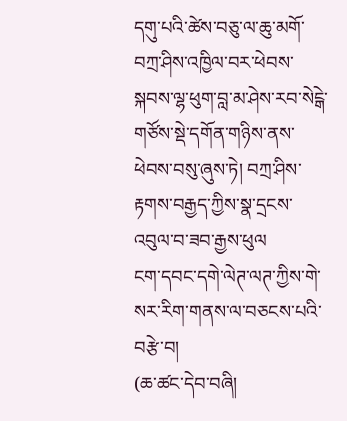དགུ་པའི་ཚེས་བཅུ་ལ་ཆུ་མགོ་བཀྲ་ཤིས་འཁྱིལ་བར་ཕེབས་སྐབས་ལྷ་ཕུག་བླ་མ་ཤེས་རབ་སེངྒེ་གཙོས་སྡེ་དགོན་གཉིས་ནས་ཕེབས་བསུ་ཞུས་ཏེ། བཀྲ་ཤིས་རྟགས་བརྒྱད་ཀྱིས་སྣ་དྲངས་འབུལ་བ་ཟབ་རྒྱས་ཕུལ
ངག་དབང་དགེ་ལེཊ་ལཊ་ཀྱིས་གེ་སར་རིག་གནས་ལ་བཅངས་པའི་བརྩེ་བ།
(ཆ་ཚང་དེབ་བཞི།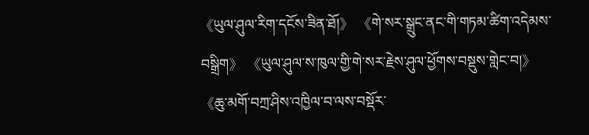《ཡུལ་ཤུལ་རིག་དངོས་ཟིན་ཐོ།》 《གེ་སར་སྒྲུང་ནང་གི་གཏམ་ཚིག་འདེམས་བསྒྲིག》 《ཡུལ་ཤུལ་ས་ཁུལ་གྱི་གེ་སར་རྗེས་ཤུལ་ཕྱོགས་བསྡུས་གླེང་བ།》 《ཆུ་མགོ་བཀྲ་ཤིས་འཁྱིལ་བ་ལས་བསྡོར་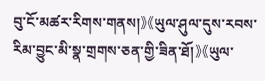བུ་ངོ་མཚར་རིགས་གནས།》《ཡུལ་ཤུལ་དུས་རབས་རིམ་བྱུང་མི་སྣ་གྲགས་ཅན་གྱི་ཟིན་ཐོ།》《ཡུལ་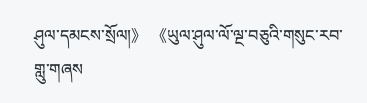ཤུལ་དམངས་སྲོལ།》 《ཡུལ་ཤུལ་ལོ་ལྔ་བཅུའི་གསུང་རབ་གླུ་གཞས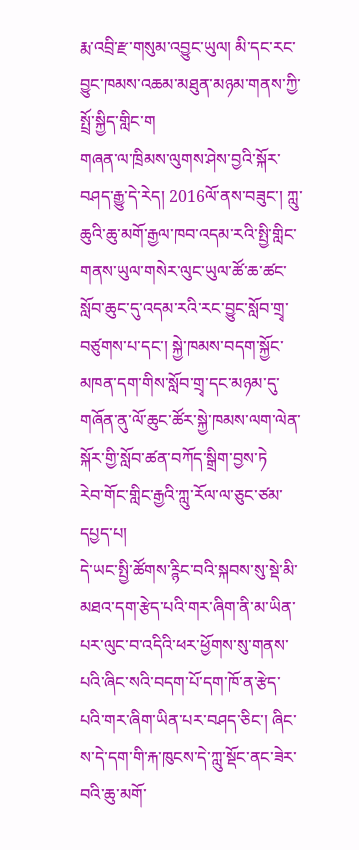རྨ་འབྲི་རྫ་གསུམ་འབྱུང་ཡུལ། མི་དང་རང་བྱུང་ཁམས་འཆམ་མཐུན་མཉམ་གནས་ཀྱི་སྤྲོ་སྐྱིད་གླིང་ག
གཞན་ལ་ཁྲིམས་ལུགས་ཤེས་བྱའི་སྐོར་བཤད་རྒྱུ་དེ་རེད། 2016ལོ་ནས་བཟུང་། ཀླུ་ཆུའི་ཆུ་མགོ་རྒྱལ་ཁབ་འདམ་རའི་སྤྱི་གླིང་གནས་ཡུལ་གསེར་ལུང་ཡུལ་ཚོ་ཆ་ཚང་སློབ་ཆུང་དུ་འདམ་རའི་རང་བྱུང་སློབ་གྲྭ་བཙུགས་པ་དང་། སྐྱེ་ཁམས་བདག་སྐྱོང་མཁན་དག་གིས་སློབ་གྲྭ་དང་མཉམ་དུ་གཞོན་ནུ་ལོ་ཆུང་ཚོར་སྐྱེ་ཁམས་ལག་ལེན་སྐོར་གྱི་སློབ་ཚན་བཀོད་སྒྲིག་བྱས་ཏེ
རེབ་གོང་གླིང་རྒྱའི་ཀླུ་རོལ་ལ་ཅུང་ཙམ་དཔྱད་པ།
དེ་ཡང་སྤྱི་ཚོགས་ཪྙིང་བའི་སྐབས་སུ་སྡེ་མི་མཐའ་དག་རྩེད་པའི་གར་ཞིག་ནི་མ་ཡིན་པར་ལུང་བ་འདིའི་ཕར་ཕྱོགས་སུ་གནས་པའི་ཞིང་སའི་བདག་པོ་དག་ཁོ་ན་རྩེད་པའི་གར་ཞིག་ཡིན་པར་བཤད་ཅིང་། ཞིང་ས་དེ་དག་གི་རྐ་ཁུངས་དེ་ཀླུ་སྡོང་ནང་ཟེར་བའི་ཆུ་མགོ་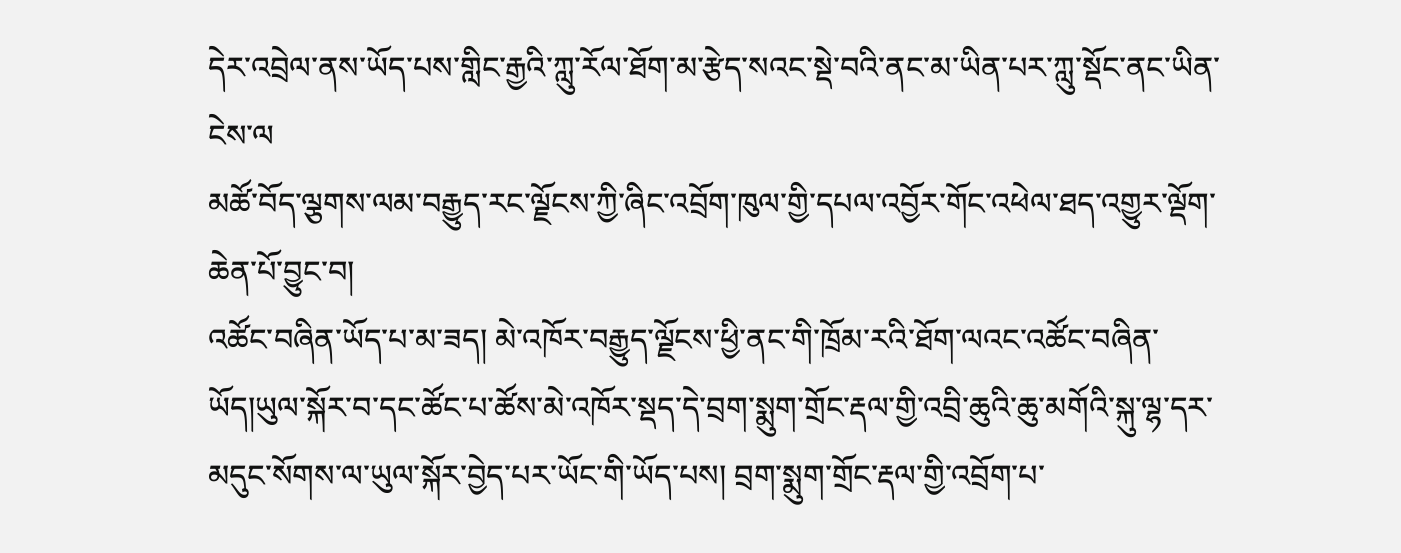དེར་འབྲེལ་ནས་ཡོད་པས་གླིང་རྒྱའི་ཀླུ་རོལ་ཐོག་མ་རྩེད་སའང་སྡེ་བའི་ནང་མ་ཡིན་པར་ཀླུ་སྡོང་ནང་ཡིན་ངེས་ལ
མཚོ་བོད་ལྕགས་ལམ་བརྒྱུད་རང་ལྗོངས་ཀྱི་ཞིང་འབྲོག་ཁུལ་གྱི་དཔལ་འབྱོར་གོང་འཕེལ་ཐད་འགྱུར་ལྡོག་ཆེན་པོ་བྱུང་བ།
འཚོང་བཞིན་ཡོད་པ་མ་ཟད། མེ་འཁོར་བརྒྱུད་ལྗོངས་ཕྱི་ནང་གི་ཁྲོམ་རའི་ཐོག་ལའང་འཚོང་བཞིན་ཡོད།ཡུལ་སྐོར་བ་དང་ཚོང་པ་ཚོས་མེ་འཁོར་སྡད་དེ་བྲག་སྨུག་གྲོང་རྡལ་གྱི་འབྲི་ཆུའི་ཆུ་མགོའི་སྐུ་ལྷ་དར་མདུང་སོགས་ལ་ཡུལ་སྐོར་བྱེད་པར་ཡོང་གི་ཡོད་པས། བྲག་སྨུག་གྲོང་རྡལ་གྱི་འབྲོག་པ་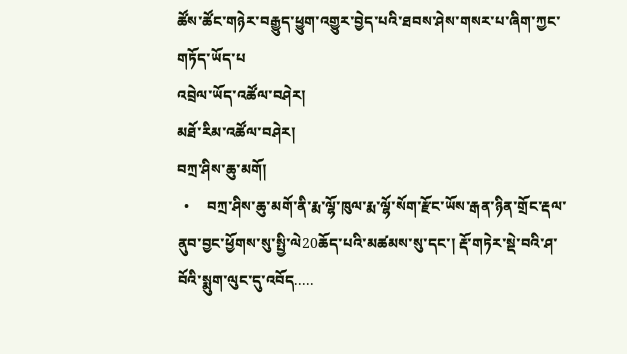ཚོས་ཚོང་གཉེར་བརྒྱུད་ཕྱུག་འགྱུར་བྱེད་པའི་ཐབས་ཤེས་གསར་པ་ཞིག་ཀྱང་གཏོད་ཡོད་པ
འབྲེལ་ཡོད་འཚོལ་བཤེར།
མཐོ་རིམ་འཚོལ་བཤེར།
བཀྲ་ཤིས་ཆུ་མགོ།
  •     བཀྲ་ཤིས་ཆུ་མགོ་ནི་རྨ་ལྷོ་ཁུལ་རྨ་ལྷོ་སོག་རྫོང་ཡོས་རྒན་ཉིན་གྲོང་རྡལ་ནུབ་བྱང་ཕྱོགས་སུ་སྤྱི་ལེ20ཆོད་པའི་མཚམས་སུ་དང་། རྡོ་གཏེར་སྡེ་བའི་ཤ་བོའི་སྨུག་ལུང་དུ་འབོད.....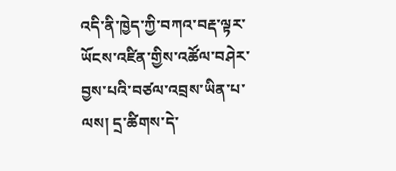འདི་ནི་ཁྱེད་ཀྱི་བཀའ་བརྡ་ལྟར་ཡོངས་འཛིན་གྱིས་འཚོལ་བཤེར་བྱས་པའི་བཙལ་འབྲས་ཡིན་པ་ལས། དྲ་ཚིགས་དེ་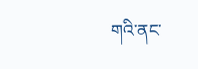གའི་ནང་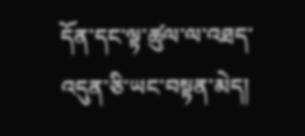དོན་དང་ལྟ་ཚུལ་ལ་འཐད་འདུན་ཅི་ཡང་བསྟན་མེད།